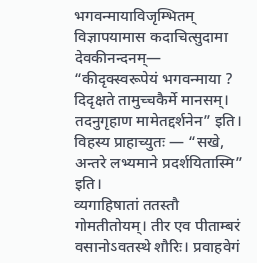भगवन्मायाविजृम्भितम्
विज्ञापयामास कदाचित्सुदामा देवकीनन्दनम्— “कीदृक्स्वरूपेयं भगवन्माया ? दिदृक्षते तामुच्चकैर्मे मानसम्। तदनुगृहाण मामेतद्दर्शनेन” इति।
विहस्य प्राहाच्युतः — “सखे, अन्तरे लभ्यमाने प्रदर्शयितास्मि” इति।
व्यगाहिषातां ततस्तौ गोमतीतोयम्। तीर एव पीताम्बरं वसानोऽवतस्थे शौरिः। प्रवाहवेगं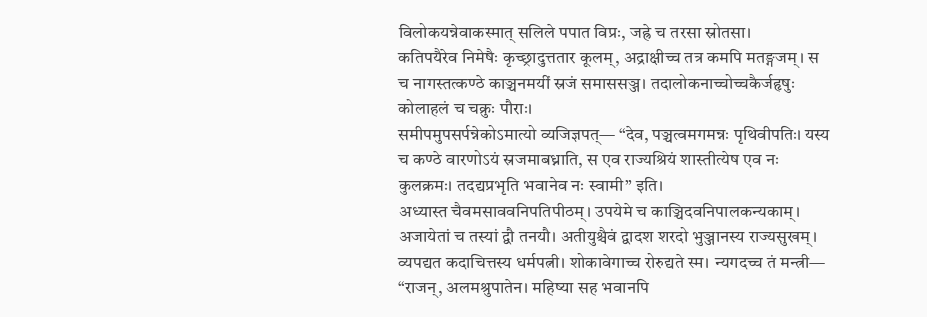विलोकयन्नेवाकस्मात् सलिले पपात विप्रः, जह्रे च तरसा स्रोतसा।
कतिपयैरेव निमेषैः कृच्छ्रादुत्ततार कूलम्, अद्राक्षीच्च तत्र कमपि मतङ्गजम्। स च नागस्तत्कण्ठे काञ्चनमयीं स्रजं समाससञ्ज। तदालोकनाच्चोच्चकैर्जहृषुः कोलाहलं च चक्रुः पौराः।
समीपमुपसर्पन्नेकोऽमात्यो व्यजिज्ञपत्— “देव, पञ्चत्वमगमन्नः पृथिवीपतिः। यस्य च कण्ठे वारणोऽयं स्रजमाबध्नाति, स एव राज्यश्रियं शास्तीत्येष एव नः कुलक्रमः। तदद्यप्रभृति भवानेव नः स्वामी” इति।
अध्यास्त चैवमसाववनिपतिपीठम्। उपयेमे च काञ्चिदवनिपालकन्यकाम्। अजायेतां च तस्यां द्वौ तनयौ। अतीयुश्चैवं द्वादश शरदो भुञ्जानस्य राज्यसुखम्।
व्यपद्यत कदाचित्तस्य धर्मपत्नी। शोकावेगाच्च रोरुद्यते स्म। न्यगदच्च तं मन्त्री— “राजन्, अलमश्रुपातेन। महिष्या सह भवानपि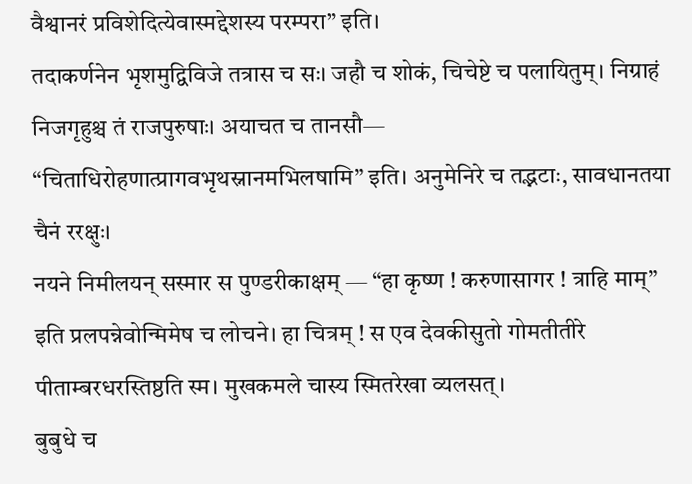वैश्वानरं प्रविशेदित्येवास्मद्देशस्य परम्परा” इति।
तदाकर्णनेन भृशमुद्विविजे तत्रास च सः। जहौ च शोकं, चिचेष्टे च पलायितुम्। निग्राहं निजगृहुश्च तं राजपुरुषाः। अयाचत च तानसौ— “चिताधिरोहणात्प्रागवभृथस्नानमभिलषामि” इति। अनुमेनिरे च तद्भटाः, सावधानतया चैनं ररक्षुः।
नयने निमीलयन् सस्मार स पुण्डरीकाक्षम् — “हा कृष्ण ! करुणासागर ! त्राहि माम्” इति प्रलपन्नेवोन्मिमेष च लोचने। हा चित्रम् ! स एव देवकीसुतो गोमतीतीरे पीताम्बरधरस्तिष्ठति स्म। मुखकमले चास्य स्मितरेखा व्यलसत्।
बुबुधे च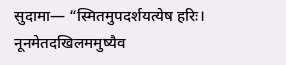सुदामा— “स्मितमुपदर्शयत्येष हरिः। नूनमेतदखिलममुष्यैव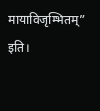मायाविजृम्भितम्” इति।